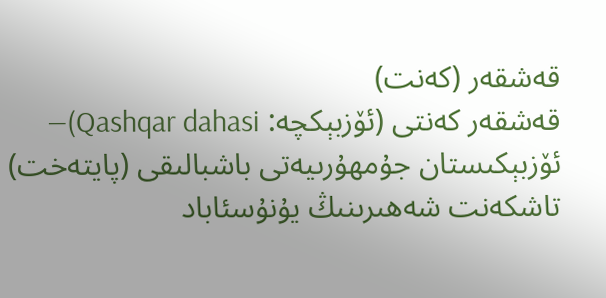قەشقەر (كەنت)
قەشقەر كەنتى (ئۆزبېكچە: Qashqar dahasi)— ئۆزبېكىستان جۇمھۇرىيەتى باشبالىقى (پايتەخت) تاشكەنت شەھىرىنىڭ يۇنۇسئاباد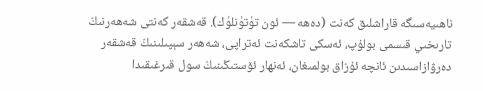ناھىيەسىگە قاراشلىق كەنت (دەھە — ئون تۈتۈنلۈك). قەشقەر كەنتى شەھەرنىڭ تارىخىي قىسمى بولۇپ، ئەسكى تاشكەنت ئەتراپى، شەھەر سېپىلىنىڭ قەشقەر دەرۋازاسىدىن ئانچە ئۇزاق بولمىغان، ئەنھار ئۆستىڭىنىڭ سول قىرغىقىدا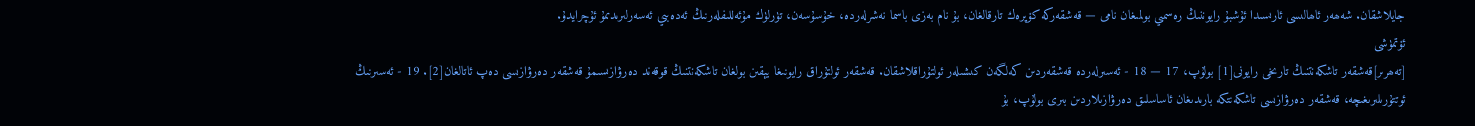جايلاشقان. شەھەر ئاھالىسى ئارىسىدا ئۇشبۇ رايوننىڭ رەسمىي بولمىغان نامى — قەشقەركە كۆپرەك تارقالغان، بۇ نام بەزى باسما نەشرلەردە، خۇسۇسەن، تۈرلۈك مۇئەللىفلەرنىڭ ئەدەبىي ئەسەرلىرىدىمۇ ئۇچرايدۇ.
ئۆتمۈشى
[تەھرىر]قەشقەر تاشكەنتنىڭ تارىخى رايونى[1] بولۇپ، 17 — 18 - ئەسىرلەردە قەشقەردىن كەلگەن كىشىلەر ئولتۇراقلاشقان. قەشقەر ئولتۇراق رايونىغا يېقىن بولغان تاشكەنتنىڭ قوقەند دەرۋازىسىمۇ قەشقەر دەرۋازىسى دەپ ئاتالغان[2]. 19 - ئەسىرنىڭ ئوتتۇرىلىرىغىچە، قەشقەر دەرۋازىسى تاشكەنتكە بارىدىغان ئاساسلىق دەرۋازىلاردىن بىرى بولۇپ، بۇ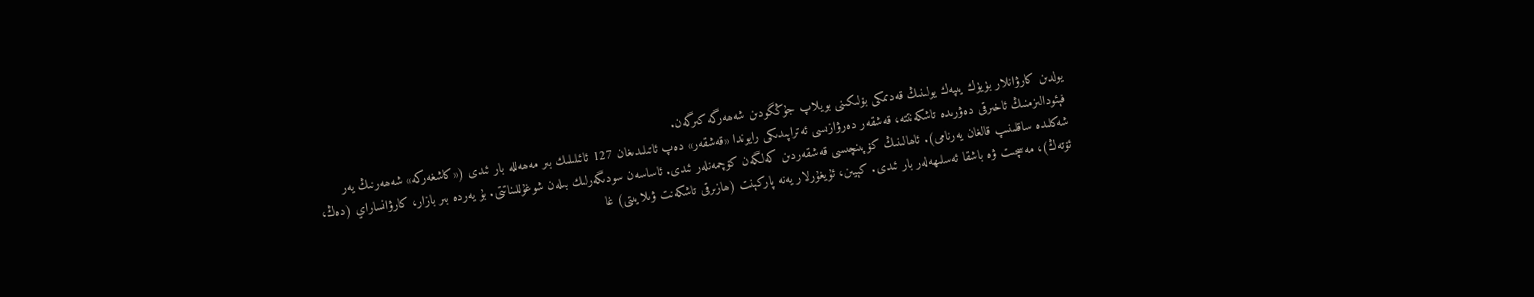يولدىن كارۋانلار بۈيۈك يىپەك يولىنىڭ قەدىمكى بۆلىكىنى بويلاپ جۇڭگودىن شەھەرگە كىرگەن.
فېئودالىزمنىڭ ئاخىرقى دەۋرىدە تاشكەنتتە، قەشقەر دەرۋازىسى ئەتراپىدىكى رايوندا «قەشقەر» دەپ ئاتىلىدىغان 127 ئائىلىلىك بىر مەھەللە بار ئىدى («كاشغەركە» شەھەرنىڭ يەر شەكلىدە ساقلىنىپ قالغان يەرنامى). ئاھالىنىڭ كۆپىنچىسى قەشقەردىن كەلگەن كۆچمەنلەر ئىدى. ئاساسەن سودىگەرلىك بىلەن شوغۇللىناتتى. بۇ يەردە بىر بازار، كارۋانساراي (دەڭ، ئۆتەڭ)، مەسچىت ۋە باشقا ئەسلىھەلەر بار ئىدى. كېيىن، ئۇيغۇرلار يەنە پاركېنت (ھازىرقى تاشكەنت ۋىلايىتى) غا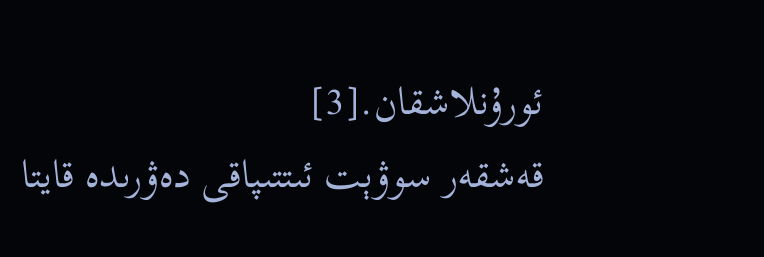ئورۇنلاشقان.[3]
قەشقەر سوۋېت ئىتتىپاقى دەۋرىدە قايتا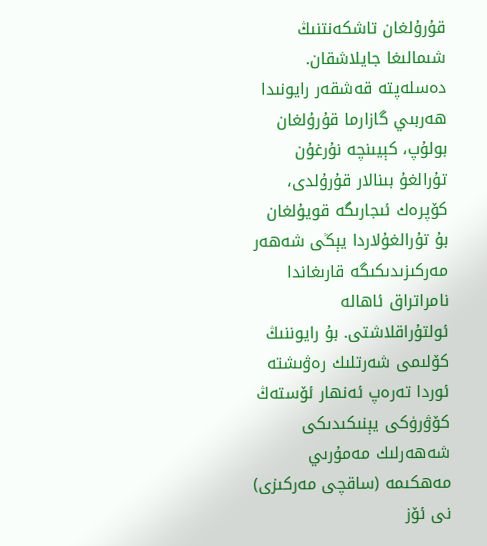قۇرۇلغان تاشكەنتنىڭ شىمالىغا جايلاشقان. دەسلەپتە قەشقەر رايونىدا ھەربىي گازارما قۇرۇلغان بولۇپ، كېيىنچە نۇرغۇن تۇرالغۇ بىنالار قۇرۇلدى، كۆپرەك ئىجارىگە قويۇلغان بۇ تۇرالغۇلاردا يېڭى شەھەر مەركىزىدىكىگە قارىغاندا نامراتراق ئاھالە ئولتۇراقلاشتى. بۇ رايوننىڭ كۆلىمى شەرتلىك رەۋىشتە ئوردا تەرەپ ئەنھار ئۆستەڭ كۆۋرۈكى يېنىكىدىكى شەھەرلىك مەمۇرىي مەھكىمە (ساقچى مەركىزى) نى ئۆز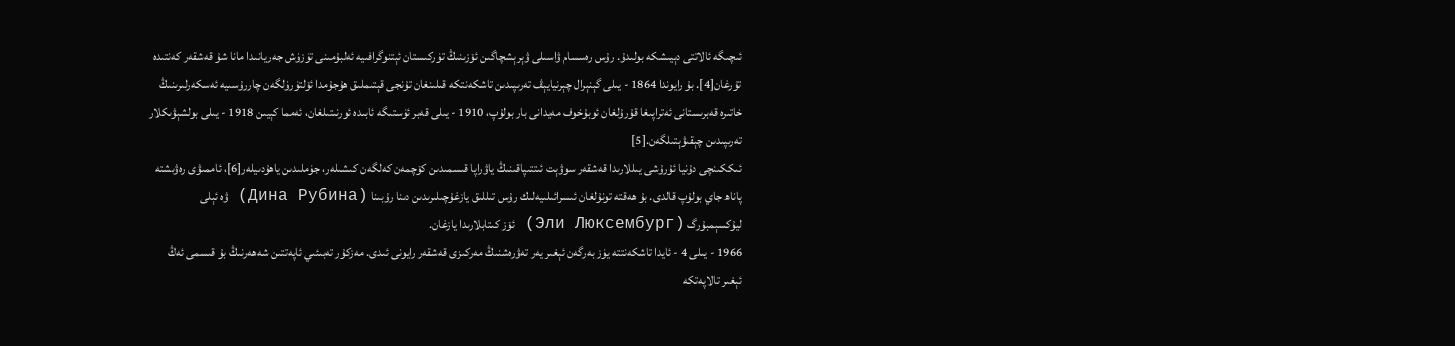ئىچىگە ئالاتتى دېيىشكە بولىدۇ. رۇس رەسسام ۋاسىلى ۋېرېشچاگىن ئۆزىنىڭ تۈركىستان ئېتنوگرافىيە ئەلبۇمىنى تۈزۈش جەريانىدا مانا شۇ قەشقەر كەنتىدە تۇرغان[4]. بۇ رايوندا 1864 - يىلى گېنېرال چېرنيايېڤ تەرىپىدىن تاشكەنتكە قىلىنغان تۇنجى قېتىملىق ھۇجۇمدا ئۆلتۈرۈلگەن چاررۇسىيە ئەسكەرلىرىنىڭ خاتىرە قەبرىستانى ئەتراپىغا قۇرۇلغان ئوبۇخوف مەيدانى بار بولۇپ، 1910 - يىلى قەبر ئۈستىگە ئابىدە ئورنىتىلغان، ئەمما كېيىن 1918 - يىلى بولشېۋىكلار تەرىپىدىن چېقىۋېتىلگەن.[5]
ئىككىنچى دۇنيا ئۇرۇشى يىللارىدا قەشقەر سوۋېت ئىتتىپاقىنىڭ ياۋراپا قىسمىدىن كۆچمەن كەلگەن كىشىلەر، جۈملىدىن ياھۇدىيلەر[6]، ئاممىۋى رەۋىشتە پاناھ جاي بولۇپ قالدى. بۇ ھەقتە تونۇلغان ئىسرائىلىيەلىك رۇس تىللىق يازغۇچىلىرىدىن دىنا رۇبىنا (Дина Рубина) ۋە ئېلى ليۇكسېمبۇرگ (Эли Люксембург) ئۆز كىتابلارىدا يازغان.
1966 - يىلى 4 - ئايدا تاشكەنتتە يۈز بەرگەن ئېغىر يەر تەۋرەشنىڭ مەركىزى قەشقەر رايونى ئىدى. مەزكۇر تەبىئىي ئاپەتتىن شەھەرنىڭ بۇ قىسمى ئەڭ ئېغىر تالاپەتكە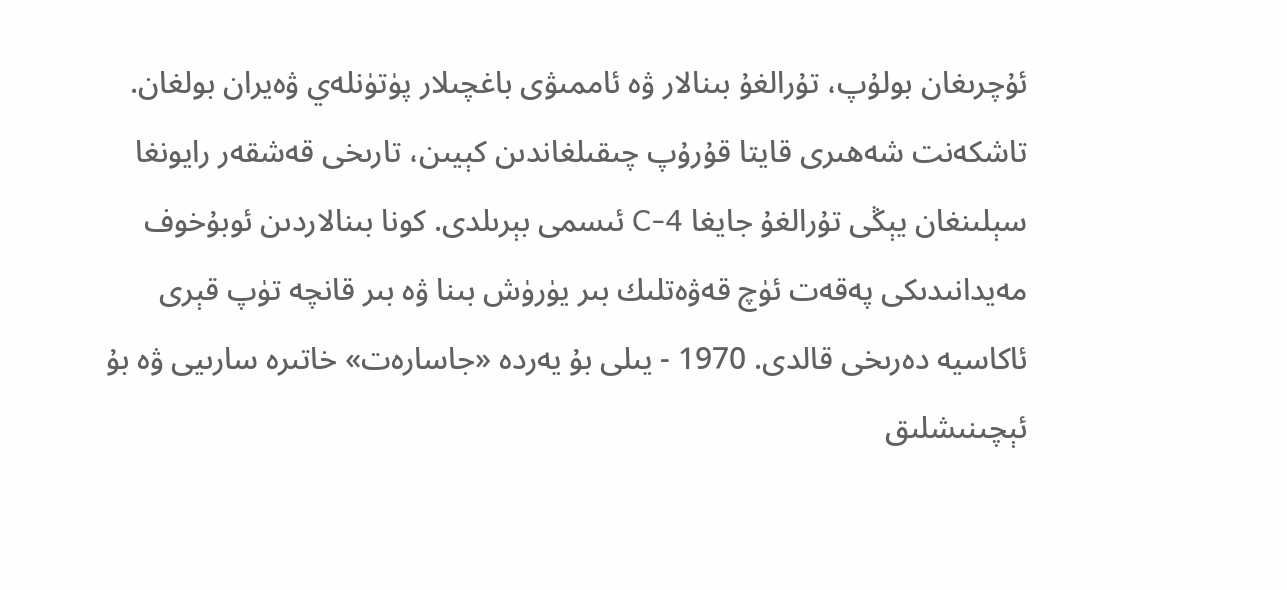ئۇچرىغان بولۇپ، تۇرالغۇ بىنالار ۋە ئاممىۋى باغچىلار پۈتۈنلەي ۋەيران بولغان. تاشكەنت شەھىرى قايتا قۇرۇپ چىقىلغاندىن كېيىن، تارىخى قەشقەر رايونغا سېلىنغان يېڭى تۇرالغۇ جايغا C-4 ئىسمى بېرىلدى. كونا بىنالاردىن ئوبۇخوف مەيدانىدىكى پەقەت ئۈچ قەۋەتلىك بىر يۈرۈش بىنا ۋە بىر قانچە تۈپ قېرى ئاكاسيە دەرىخى قالدى. 1970 - يىلى بۇ يەردە «جاسارەت» خاتىرە سارىيى ۋە بۇ ئېچىنىشلىق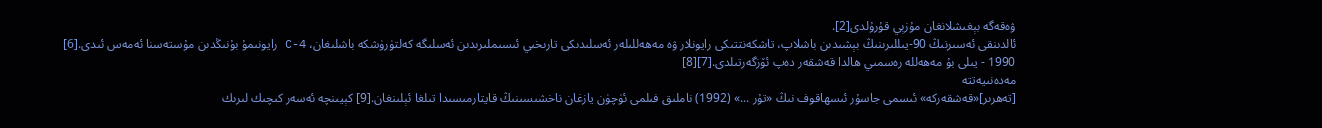ۋەقەگە بېغىشلانغان مۇزېي قۇرۇلدى[2].
ئالدىنقى ئەسىرنىڭ 90-يىللىرىنىڭ بېشىدىن باشلاپ، تاشكەنتتىكى رايونلار ۋە مەھەللىلەر ئەسلىدىكى تارىخىي ئىسىملىرىدىن ئەسلىگە كەلتۈرۈشكە باشلىغان، C-4 رايونىمۇ بۇنىڭدىن مۇستەسنا ئەمەس ئىدى.[6] 1990 - يىلى بۇ مەھەللە رەسمىي ھالدا قەشقەر دەپ ئۆزگەرتىلدى.[7][8]
مەدەنىيەتتە
[تەھرىر]«قەشقەركە» ئىسمى جاسۇر ئىسھاقوف نىڭ «تۇر ...» (1992) ناملىق فىلمى ئۈچۈن يازغان ناخشىسىنىڭ قايتارمىسىدا تىلغا ئېلىنغان.[9] كېيىنچە ئەسەر كىچىك لىرىك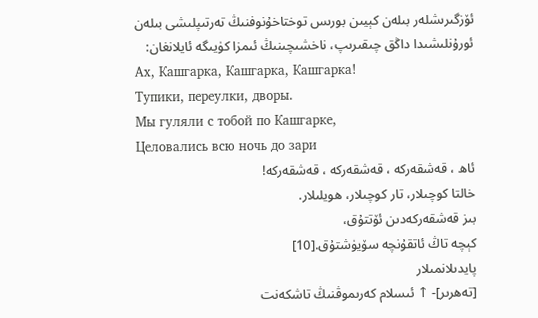ئۆزگىرىشلەر بىلەن كېيىن بورىس توختاخۇنوفنىڭ تەرتىپلىشى بىلەن ئورۇنلىشىدا داڭق چىقىرىپ، ناخشىچىنىڭ ئىمزا كۈيىگە ئايلانغان:
Ах, Кашгарка, Кашгарка, Кашгарка!
Тупики, переулки, дворы.
Мы гуляли с тобой по Кашгарке,
Целовались всю ночь до зари
ئاھ ، قەشقەركە ، قەشقەركە ، قەشقەركە!
خالتا كوچىلار، تار كوچىلار، ھويلىلار.
بىز قەشقەركەدىن ئۆتتۇق،
كېچە تاڭ ئاتقۇنچە سۆيۈشتۇق.[10]
پايدىلانمىلار
[تەھرىر]- ↑ ئىسلام كەرىموڤنىڭ تاشكەنت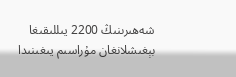شەھىرىنىڭ 2200 يىللىقىغا بېغىشلانغان مۇراسىم يىغىنىدا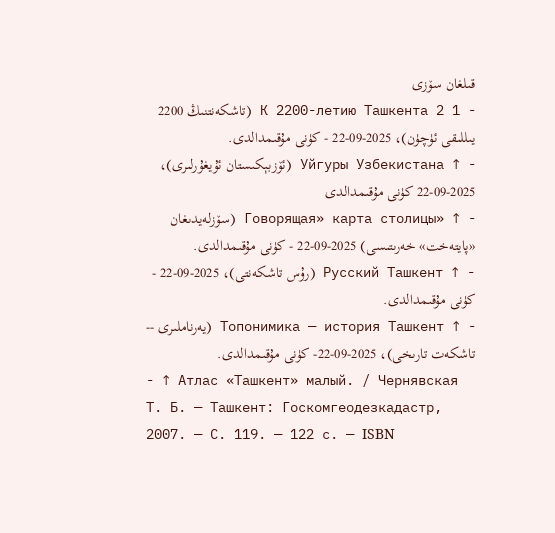قىلغان سۆزى
- 1 2 К 2200-летию Ташкента (تاشكەنتنىڭ 2200 يىللىقى ئۈچۈن)، 2025-09-22 - كۈنى مۇقىمدالدى.
- ↑ Уйгуры Узбекистана (ئۆزبېكىستان ئۇيغۇرلىرى)، 2025-09-22 كۈنى مۇقىمدالدى
- ↑ «Говорящая» карта столицы (سۆزلەيدىغان «پايتەخت» خەرىتىسى) 2025-09-22 - كۈنى مۇقىمدالدى.
- ↑ Русский Ташкент (رۇس تاشكەنتى)، 2025-09-22 - كۈنى مۇقىمدالدى.
- ↑ Топонимика — история Ташкент (يەرناملىرى -- تاشكەت تارىخى)، 2025-09-22- كۈنى مۇقىمدالدى.
- ↑ Атлас «Ташкент» малый. / Чернявская Т. Б. — Ташкент: Госкомгеодезкадастр, 2007. — С. 119. — 122 с. — ISBN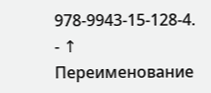978-9943-15-128-4.
- ↑ Переименование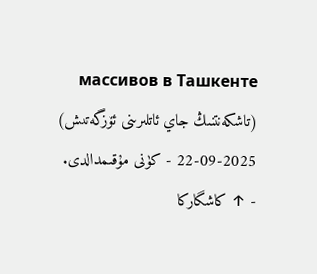массивов в Ташкенте (تاشكەنتنىڭ جاي ئاتلىرىنى ئۆزگەتىش) 2025-09-22 - كۈنى مۇقىمدالدى.
- ↑ كاشگاركا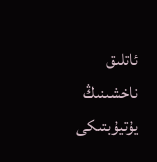ئاتلىق ناخشىنىڭ يۇتيۇبتىكى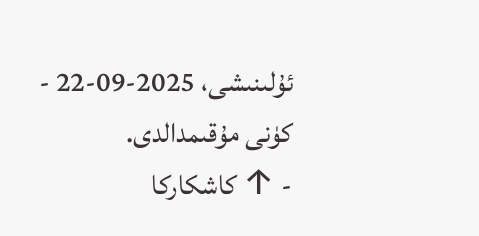ئۇلىنىشى، 2025-09-22 - كۈنى مۇقىمدالدى.
- ↑ كاشكاركا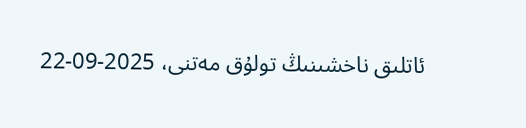ئاتلىق ناخشىنىڭ تولۇق مەتنى، 2025-09-22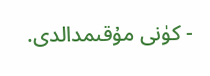- كۈنى مۇقىمدالدى.